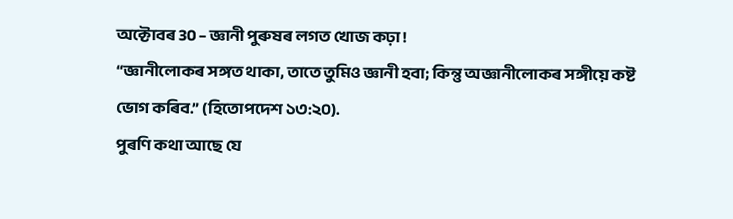অক্টোবৰ 30 – জ্ঞানী পুৰুষৰ লগত খোজ কঢ়া !
“জ্ঞানীলোকৰ সঙ্গত থাকা, তাতে তুমিও জ্ঞানী হবা; কিন্তু অজ্ঞানীলোকৰ সঙ্গীয়ে কষ্ট ভোগ কৰিব.” (হিতোপদেশ ১৩:২০).
পুৰণি কথা আছে যে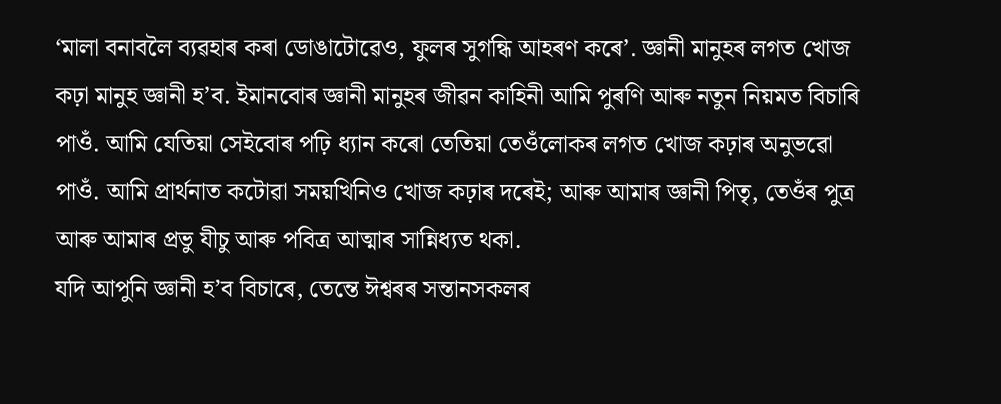‘মালা বনাবলৈ ব্যৱহাৰ কৰা ডোঙাটোৱেও, ফুলৰ সুগন্ধি আহৰণ কৰে’. জ্ঞানী মানুহৰ লগত খোজ কঢ়া মানুহ জ্ঞানী হ’ব. ইমানবোৰ জ্ঞানী মানুহৰ জীৱন কাহিনী আমি পুৰণি আৰু নতুন নিয়মত বিচাৰি পাওঁ. আমি যেতিয়া সেইবোৰ পঢ়ি ধ্যান কৰো তেতিয়া তেওঁলোকৰ লগত খোজ কঢ়াৰ অনুভৱো পাওঁ. আমি প্ৰাৰ্থনাত কটোৱা সময়খিনিও খোজ কঢ়াৰ দৰেই; আৰু আমাৰ জ্ঞানী পিতৃ, তেওঁৰ পুত্ৰ আৰু আমাৰ প্ৰভু যীচু আৰু পবিত্ৰ আত্মাৰ সান্নিধ্যত থকা.
যদি আপুনি জ্ঞানী হ’ব বিচাৰে, তেন্তে ঈশ্বৰৰ সন্তানসকলৰ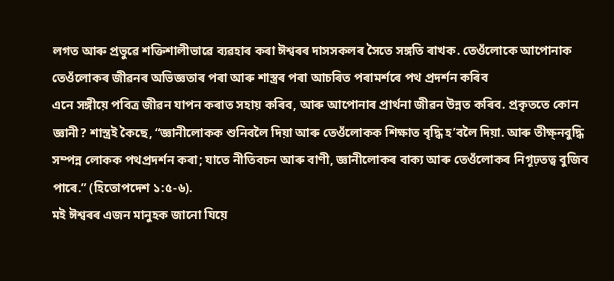লগত আৰু প্ৰভুৱে শক্তিশালীভাৱে ব্যৱহাৰ কৰা ঈশ্বৰৰ দাসসকলৰ সৈতে সঙ্গতি ৰাখক. তেওঁলোকে আপোনাক তেওঁলোকৰ জীৱনৰ অভিজ্ঞতাৰ পৰা আৰু শাস্ত্ৰৰ পৰা আচৰিত পৰামৰ্শৰে পথ প্ৰদৰ্শন কৰিব
এনে সঙ্গীয়ে পবিত্ৰ জীৱন যাপন কৰাত সহায় কৰিব, আৰু আপোনাৰ প্ৰাৰ্থনা জীৱন উন্নত কৰিব. প্ৰকৃততে কোন জ্ঞানী? শাস্ত্ৰই কৈছে, “জ্ঞানীলোকক শুনিবলৈ দিয়া আৰু তেওঁলোকক শিক্ষাত বৃদ্ধি হ’বলৈ দিয়া. আৰু তীক্ষ্নবুদ্ধি সম্পন্ন লোকক পথপ্রদৰ্শন কৰা; যাতে নীতিবচন আৰু বাণী, জ্ঞানীলোকৰ বাক্য আৰু তেওঁলোকৰ নিগূঢ়তত্ব বুজিব পাৰে.” (হিতোপদেশ ১:৫-৬).
মই ঈশ্বৰৰ এজন মানুহক জানো যিয়ে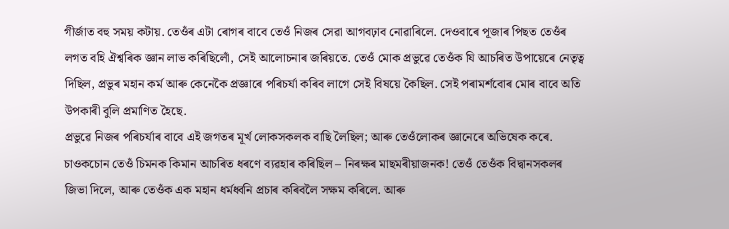গীৰ্জাত বহু সময় কটায়. তেওঁৰ এটা ৰোগৰ বাবে তেওঁ নিজৰ সেৱা আগবঢ়াব নোৱাৰিলে. দেওবাৰে পূজাৰ পিছত তেওঁৰ লগত বহি ঐশ্বৰিক জ্ঞান লাভ কৰিছিলোঁ, সেই আলোচনাৰ জৰিয়তে. তেওঁ মোক প্ৰভুৱে তেওঁক যি আচৰিত উপায়েৰে নেতৃত্ব দিছিল, প্ৰভুৰ মহান কৰ্ম আৰু কেনেকৈ প্ৰজ্ঞাৰে পৰিচৰ্যা কৰিব লাগে সেই বিষয়ে কৈছিল. সেই পৰামৰ্শবোৰ মোৰ বাবে অতি উপকাৰী বুলি প্ৰমাণিত হৈছে.
প্ৰভুৱে নিজৰ পৰিচৰ্যাৰ বাবে এই জগতৰ মূৰ্খ লোকসকলক বাছি লৈছিল; আৰু তেওঁলোকৰ জ্ঞানেৰে অভিষেক কৰে. চাওকচোন তেওঁ চিমনক কিমান আচৰিত ধৰণে ব্যৱহাৰ কৰিছিল – নিৰক্ষৰ মাছমৰীয়াজনক! তেওঁ তেওঁক বিদ্বানসকলৰ জিভা দিলে, আৰু তেওঁক এক মহান ধৰ্মধ্বনি প্ৰচাৰ কৰিবলৈ সক্ষম কৰিলে. আৰু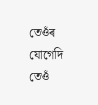তেওঁৰ যোগেদি তেওঁ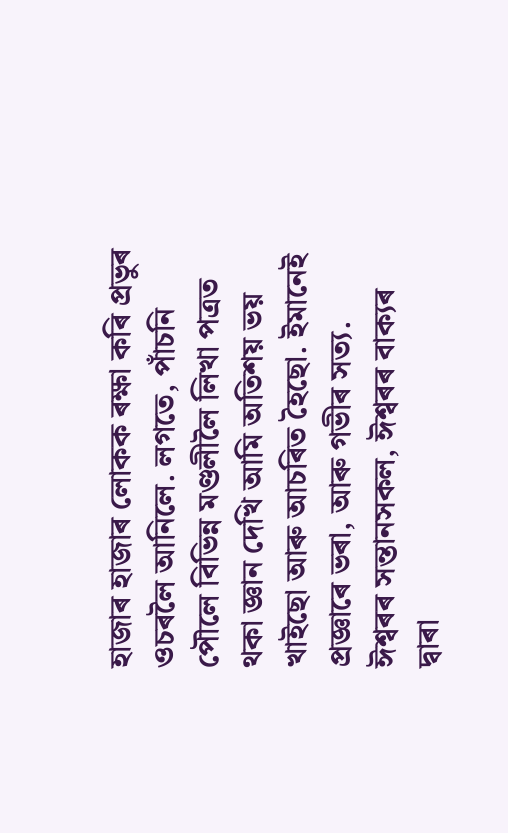হাজাৰ হাজাৰ লোকক ৰক্ষা কৰি প্ৰভুৰ ওচৰলৈ আনিলে. লগতে, পাঁচনি পৌলে বিভিন্ন মণ্ডলীলৈ লিখা পত্ৰত থকা জ্ঞান দেখি আমি অতিশয় ভয় খাইছো আৰু আচৰিত হৈছো. ইমানেই প্ৰজ্ঞাৰে ভৰা, আৰু গভীৰ সত্য.
ঈশ্বৰৰ সন্তানসকল, ঈশ্বৰৰ বাক্যৰ দ্বাৰা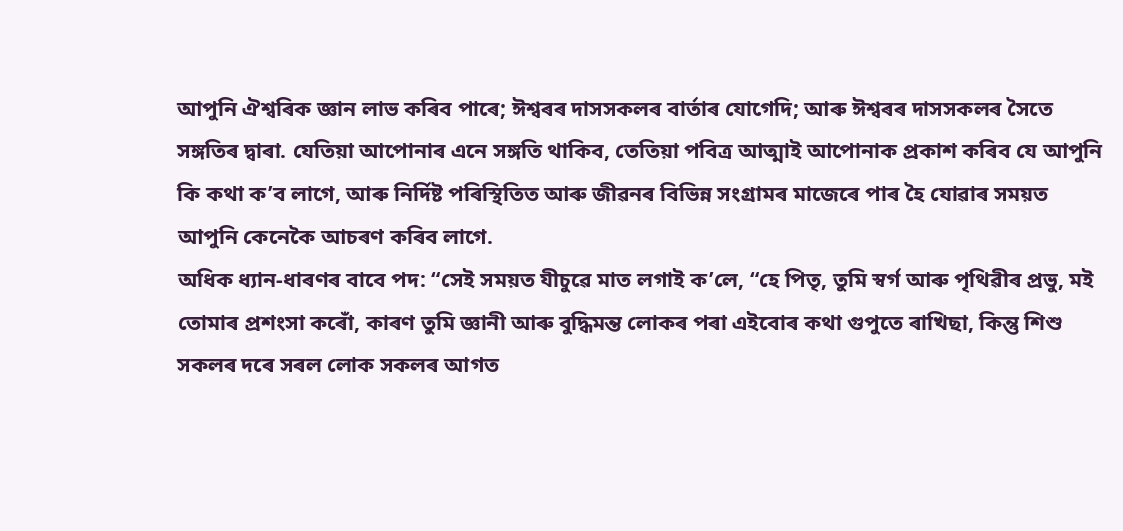আপুনি ঐশ্বৰিক জ্ঞান লাভ কৰিব পাৰে; ঈশ্বৰৰ দাসসকলৰ বাৰ্তাৰ যোগেদি; আৰু ঈশ্বৰৰ দাসসকলৰ সৈতে সঙ্গতিৰ দ্বাৰা. যেতিয়া আপোনাৰ এনে সঙ্গতি থাকিব, তেতিয়া পবিত্ৰ আত্মাই আপোনাক প্ৰকাশ কৰিব যে আপুনি কি কথা ক’ব লাগে, আৰু নিৰ্দিষ্ট পৰিস্থিতিত আৰু জীৱনৰ বিভিন্ন সংগ্ৰামৰ মাজেৰে পাৰ হৈ যোৱাৰ সময়ত আপুনি কেনেকৈ আচৰণ কৰিব লাগে.
অধিক ধ্যান-ধাৰণৰ বাবে পদ: “সেই সময়ত যীচুৱে মাত লগাই ক’লে, “হে পিতৃ, তুমি স্বৰ্গ আৰু পৃথিৱীৰ প্ৰভু, মই তোমাৰ প্রশংসা কৰোঁ, কাৰণ তুমি জ্ঞানী আৰু বুদ্ধিমন্ত লোকৰ পৰা এইবোৰ কথা গুপুতে ৰাখিছা, কিন্তু শিশু সকলৰ দৰে সৰল লোক সকলৰ আগত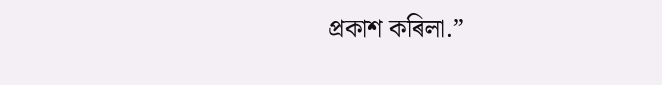প্ৰকাশ কৰিলা.”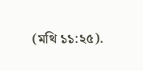(মথি ১১:২৫).